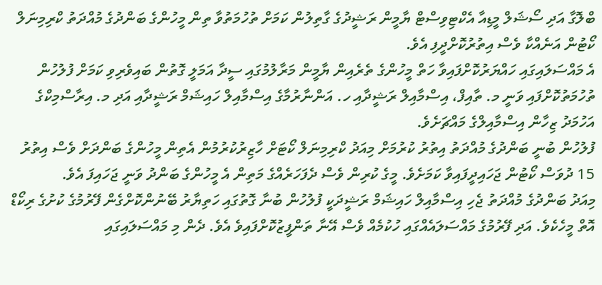ބްލޮގާ އަދި ސޯޝަލް މީޑިއާ އެކްޓިވިސްޓް ޔާމީން ރަޝީދުގެ ގާތިލުން ކަމަށް ތުހުމަތުވާ ތިން މީހުންގެ ބަންދުގެ މުއްދަތު ކްރިމިނަލް ކޯޓުން އަނެއްކާ ވެސް އިތުރުކޮށްދީފި އެވެ.
އެ މައްސަލައިގައި ހައްޔަރުކޮށްފައިވާ ހަތް މީހުންގެ ތެރެއިން ޔާމީން މަރާލުމުގައި ސީދާ އަމަލީ ގޮތުން ބައިވެރިވި ކަމަށް ފުލުހުން ތުހުމަތުކޮށްފައި ވަނީ މ. ތާއިފް، އިސްމާއިލް ރަޝީދާއި ހ. އަންނާރުމާގެ އިސްމާއިލް ހައިޝަމް ރަޝީދާއި އަދި މ. އިރާސްމިކްގެ އަހުމަދު ޒިހާން އިސްމާއިލްގެ މައްޗަށެވެ.
ފުލުހުން ބުނީ ބަންދުގެ މުއްދަތު އިތުރު ކުރުމަށް މިއަދު ކްރިމިނަލް ކޯޓަށް ހާޒިރުކުރުމުން އެތިން މީހުންގެ ބަންދަށް ވެސް އިތުރު 15 ދުވަސް ކޯޓުން ޖަހައިދީފައިވާ ކަމަށެވެ. މީގެ ކުރިން ވެސް ދެފަހަރެއްގެ މަތިން އެ މީހުންގެ ބަންދު ވަނީ ޖަހައިފަ އެވެ.
މިއަދު ބަންދުގެ މުއްދަތު ޖެހި އިސްމާއިލް ހައިޝަމް ރަޝީދަކީ ފުލުހުން ބުނާ ގޮތުގައި ހަތިޔާރު ބޭނުންކޮށްގެން ފޭރުމުގެ ކުށުގެ ރިކޯޑް އޮތް މީހެކެވެ. އަދި ފޭރުމުގެ މައްސަލައެއްގައި ހުކުމެއް ވެސް އޭނާ ތަންފީޒުކޮށްފައިވެ އެވެ. ދެން މި މައްސަލައިގައި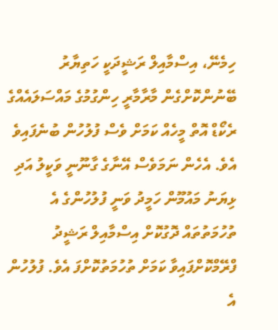ހިމެނޭ، އިސްމާއިލް ރަޝީދަކީ ހަތިޔާރު ބޭނުންކޮށްގެން މާރާމާރީ ހިންގުމުގެ މައްސަލައެއްގެ ރެކޯޑް އޮތް މީހެއް ކަމަށް ވެސް ފުލުހުން ބުނެފައިވެ އެވެ. އެހެން ނަމަވެސް އޭނާގެ ގާނޫނީ ވަކީލު އަދި ޅިޔަނު މައުމޫން ހަމީދު ވަނީ ފުލުހުންގެ އެ ތުހުމަތުތައް ދޮގުކޮށް އިސްމާއިލް ރަޝީދު ފްރޭމްކޮށްފައިވާ ކަމަށް ތުހުމަތުކޮށްފަ އެވެ. ފުލުހުން އެ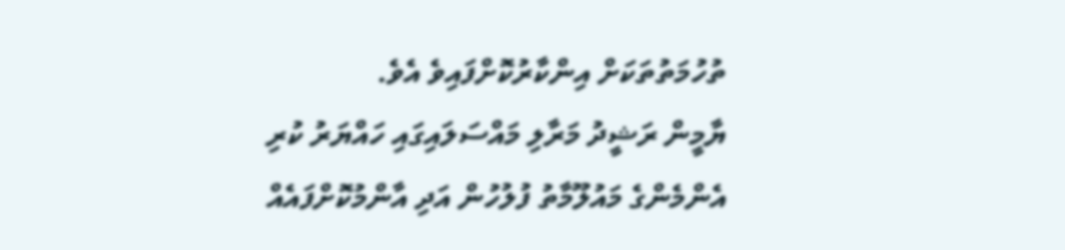ތުހުމަތުތަކަށް އިންކާރުކޮށްފައިވެ އެވެ.
ޔާމީން ރަޝީދު މަރާލި މައްސަލައިގައި ހައްޔަރު ކުރި އެންމެންގެ މައުލޫމާތު ފުލުހުން އަދި އާންމުކޮށްފައެއް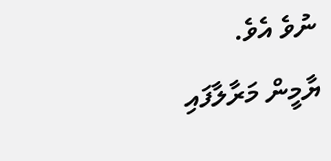ނުވެ އެވެ.
ޔާމީން މަރާލާފައި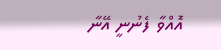އޮއްވާ ފެނުނީ އޭނާ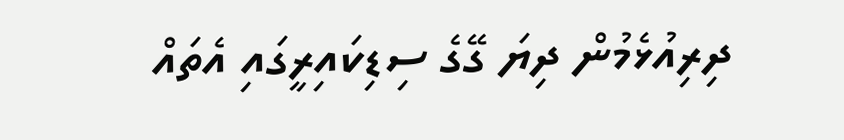ދިރިއުޅެމުން ދިޔަ ގޭގެ ސިޑިކައިރީގައި އެތައް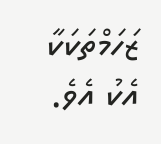ޒަހަމްތަކަކާ އެކު އެވެ.